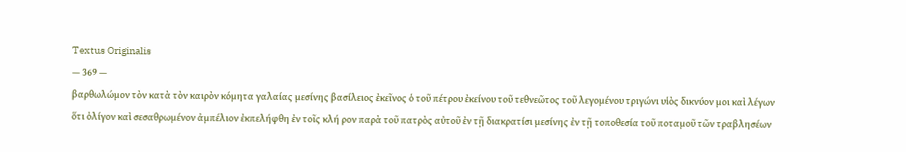Textus Originalis
— 369 —
βαρθωλώμον τὸν κατὰ τὸν καιρὸν κόμητα γαλαίας μεσίνης βασίλειος ἐκεῖνος ὁ τοῦ πέτρου ἐκείνου τοῦ τεθνεῶτος τοῦ λεγομένου τριγώνι υἱὸς δικνύον μοι καὶ λέγων ὅτι ὀλίγον καὶ σεσαθρωμένον ἀμπέλιον ἐκπελήφθη ἐν τοῖς κλή ρον παρὰ τοῦ πατρὸς αὐτοῦ ἐν τῇ διακρατίσι μεσίνης ἐν τῇ τοποθεσία τοῦ ποταμοῦ τῶν τραβλησέων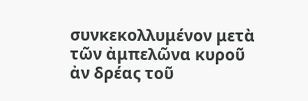συνκεκολλυμένον μετὰ τῶν ἀμπελῶνα κυροῦ ἀν δρέας τοῦ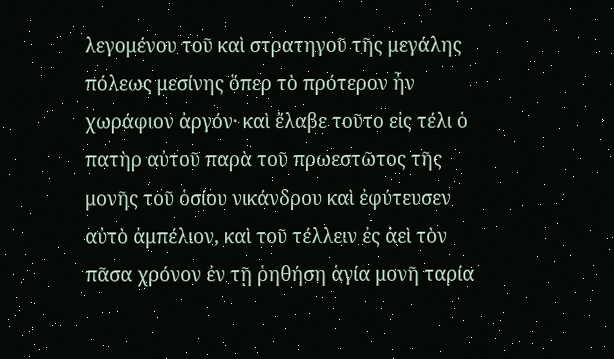λεγομένου τοῦ καὶ στρατηγοῦ τῆς μεγάλης πόλεως μεσίνης ὅπερ τὸ πρότερον ἦν χωράφιον ἀργόν· καὶ ἔλαβε τοῦτο εἰς τέλι ὁ πατὴρ αὐτοῦ παρὰ τοῦ πρωεστῶτος τῆς μονῆς τοῦ ὁσίου νικάνδρου καὶ ἐφύτευσεν αὐτὸ ἀμπέλιον, καὶ τοῦ τέλλειν ἐς ἀεὶ τὸν πᾶσα χρόνον ἐν τῇ ῥηθήση ἁγία μονῆ ταρία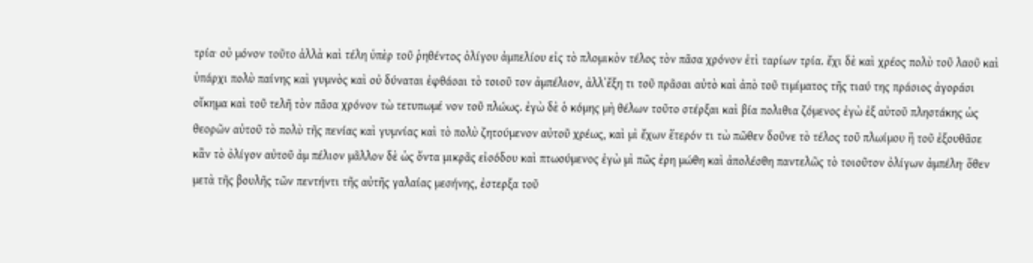τρία· οὐ μόνον τοῦτο ἀλλὰ καὶ τέλη ὑπὲρ τοῦ ῥηθέντος ὀλίγου ἀμπελίου εἰς τὸ πλομικὸν τέλος τὸν πᾶσα χρόνον ἐτὶ ταρίων τρία. ἔχι δὲ καὶ χρέος πολὺ τοῦ λαοῦ καὶ ὑπάρχι πολὺ παίνης καὶ γυμνὸς καὶ οὐ δύναται ἐφθάσαι τὸ τοιοῦ τον ἀμπέλιον, ἀλλʼἔξη τι τοῦ πρᾶσαι αὐτὸ καὶ ἀπὸ τοῦ τιμίματος τῆς τιαύ της πράσιος ἀγοράσι οἴκημα καὶ τοῦ τελῆ τὸν πᾶσα χρόνον τὼ τετυπωμέ νον τοῦ πλώως. ἐγὼ δὲ ὁ κόμης μὴ θέλων τοῦτο στέρξαι καὶ βία πολιθια ζόμενος ἐγὼ ἐξ αὐτοῦ πληστάκης ὡς θεορῶν αὐτοῦ τὸ πολὺ τῆς πενίας καὶ γυμνίας καὶ τὸ πολὺ ζητούμενον αὐτοῦ χρέως, καὶ μὶ ἔχων ἕτερόν τι τὼ πῶθεν δοῦνε τὸ τέλος τοῦ πλωίμου ἣ τοῦ ἐξουθᾶσε κἂν τὸ ὀλίγον αὐτοῦ ἀμ πέλιον μᾶλλον δὲ ὡς ὄντα μικρᾶς εἰσόδου καὶ πτωούμενος ἐγὼ μὶ πῶς ἐρη μώθη καὶ ἀπολέσθη παντελῶς τὸ τοιοῦτον ὀλίγων ἀμπέλη· ὅθεν μετὰ τῆς βουλῆς τῶν πεντήντι τῆς αὐτῆς γαλαίας μεσήνης, ἐστερξα τοῦ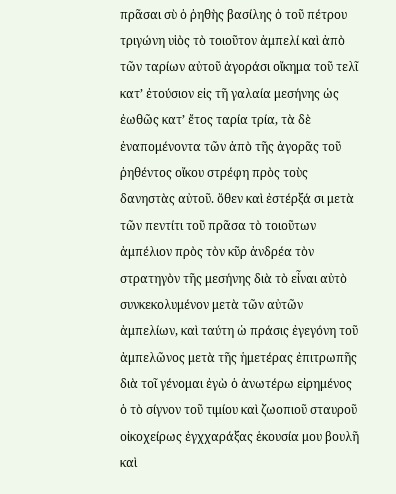πρᾶσαι σὺ ὁ ῥηθὴς βασίλης ὁ τοῦ πέτρου τριγώνη υἱὸς τὸ τοιοῦτον ἀμπελί καὶ ἀπὸ τῶν ταρίων αὐτοῦ ἀγοράσι οἴκημα τοῦ τελῖ κατʼ ἐτούσιον εἰς τῆ γαλαία μεσήνης ὡς ἐωθῶς κατʼ ἔτος ταρία τρία, τὰ δὲ ἐναπομένοντα τῶν ἀπὸ τῆς ἀγορᾶς τοῦ ῥηθέντος οἴκου στρέφη πρὸς τοὺς δανηστὰς αὐτοῦ. ὅθεν καὶ ἐστέρξά σι μετὰ τῶν πεντίτι τοῦ πρᾶσα τὸ τοιοῦτων ἀμπέλιον πρὸς τὸν κῦρ ἀνδρέα τὸν στρατηγὸν τῆς μεσήνης διὰ τὸ εἶναι αὐτὸ συνκεκολυμένον μετὰ τῶν αὐτῶν ἀμπελίων, καὶ ταύτη ὡ πράσις ἐγεγόνη τοῦ ἀμπελῶνος μετὰ τῆς ἡμετέρας ἐπιτρωπῆς διὰ τοῖ γένομαι ἐγὼ ὁ ἀνωτέρω εἰρημένος ὁ τὸ σίγνον τοῦ τιμίου καὶ ζωοπιοῦ σταυροῦ οἰκοχείρως ἐγχχαράξας ἑκουσία μου βουλῆ καὶ